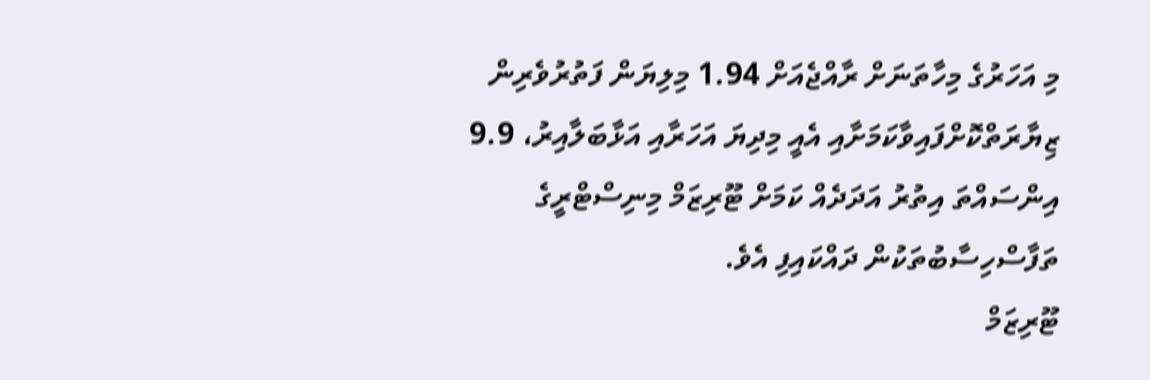މި އަހަރުގެ މިހާތަނަށް ރާއްޖެއަށް 1.94 މިލިޔަން ފަތުރުވެރިން ޒިޔާރަތްކޮށްފައިވާކަމަށާއި އެއީ މިދިޔަ އަހަރާއި އަޅާބަލާއިރު، 9.9 އިންސައްތަ އިތުރު އަދަދެއް ކަމަށް ޓޫރިޒަމް މިނިސްޓްރީގެ ތަފާސްހިސާބުތަކުން ދައްކައިފި އެވެ.
ޓޫރިޒަމް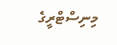މިނިސްޓްރީގެ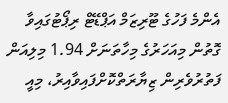އެންމެ ފަހުގެ ޓޫރިޒަމް އަޕްޑޭޓް ރިޕޯޓުގައިވާ ގޮތުން މިއަހަރުގެ މިހާތަނަށް 1.94 މިލިއަން ފަތުރުވެރިން ޒިޔާރަތްކޮށްފައިވާއިރު، މިއީ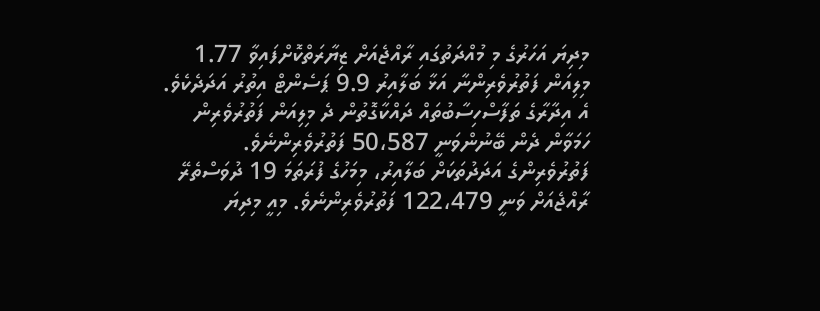މިދިޔަ އަހަރުގެ މި މުއްދަތުގައި ރާއްޖެއަށް ޒިޔާރަތްކޮށްފައިވާ 1.77 މިލިއަން ފަތުރުވެރިންނާ އަޅާ ބަލާއިރު 9.9 ޕަސެންޓް އިތުރު އަދަދެކެވެ.
އެ އިދާރާގެ ތަފާސްހިސާބުތައް ދައްކާގޮތުން ދެ މިލިއަން ފަތުރުވެރިން ހަމަވާން ދެން ބޭނުންވަނީ 50،587 ފަތުރުވެރިންނެވެ.
ފަތުރުވެރިންގެ އަދަދުތަކަށް ބަލާއިރު، މިމަހުގެ ފުރަތަމަ 19 ދުވަސްތެރޭ ރާއްޖެއަށް ވަނީ 122،479 ފަތުރުވެރިންނެވެ. މިއީ މިދިޔަ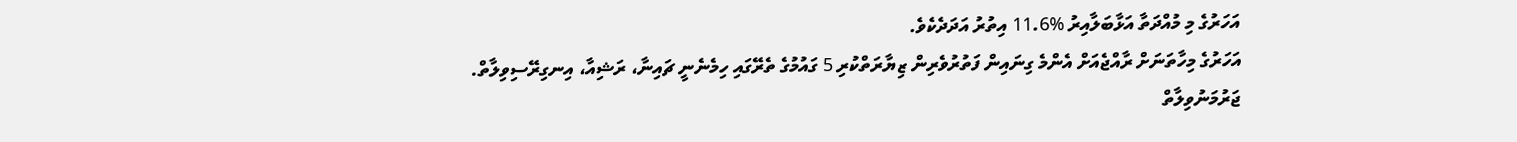އަހަރުގެ މި މުއްދަތާ އަޅާބަލާއިރު %11.6 އިތުރު އަދަދެކެވެ.
އަހަރުގެ މިހާތަނަށް ރާއްޖެއަށް އެންމެ ގިނައިން ފަތުރުވެރިން ޒިޔާރަތްކުރި 5 ގައުމުގެ ތެރޭގައި ހިމެނެނީ ޗައިނާ، ރަޝިއާ، އިނގިރޭސިވިލާތް. ޖަރުމަނުވިލާތް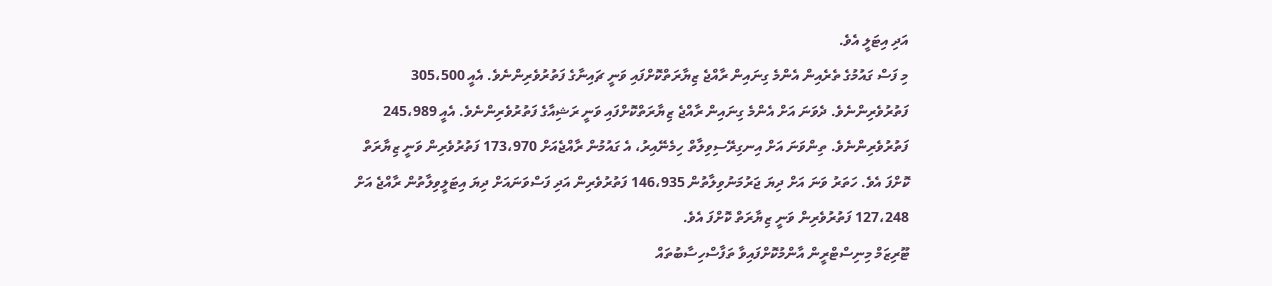އަދި އިޓަލީ އެވެ.
މި ފަސް ގައުމުގެ ތެރެއިން އެންމެ ގިނައިން ރާއްޖެ ޒިޔާރަތްކޮށްފައި ވަނީ ޗައިނާގެ ފަތުރުވެރިންނެވެ. އެއީ 305،500 ފަތުރުވެރިންނެވެ. ދެވަނަ އަށް އެންމެ ގިނައިން ރާއްޖެ ޒިޔާރަތްކޮށްފައި ވަނީ ރަޝިއާގެ ފަތުރުވެރިންނެވެ. އެއީ 245،989 ފަތުރުވެރިންނެވެ. ތިންވަނަ އަށް އިނގިރޭސިވިލާތް ހިމެނޭއިރު، އެ ގައުމުން ރާއްޖެއަށް 173،970 ފަތުރުވެރިން ވަނީ ޒިޔާރަތް ކޮށްފަ އެވެ. ހަތަރު ވަނަ އަށް ދިޔަ ޖަރުމަނުވިލާތުން 146،935 ފަތުރުވެރިން އަދި ފަސްވަނައަށް ދިޔަ އިޓަލީވިލާތުން ރާއްޖެ އަށް 127،248 ފަތުރުވެރިން ވަނީ ޒިޔާރަތް ކޮށްފަ އެވެ.
ޓޫރިޒަމް މިނިސްޓްރީން އާންމުކޮށްފައިވާ ތަފާސްހިސާބުތައް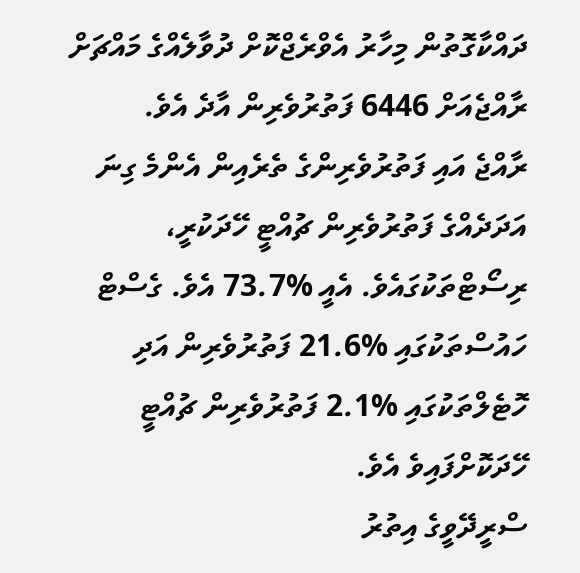ދައްކާގޮތުން މިހާރު އެވްރެޖްކޮށް ދުވާލެއްގެ މައްޗަށް ރާއްޖެއަށް 6446 ފަތުރުވެރިން އާދެ އެވެ.
ރާއްޖެ އައި ފަތުރުވެރިންގެ ތެރެއިން އެންމެ ގިނަ އަދަދެއްގެ ފަތުރުވެރިން ޗުއްޓީ ހޭދަކުރީ، ރިސޯޓްތަކުގައެވެ. އެއީ %73.7 އެވެ. ގެސްޓް ހައުސްތަކުގައި %21.6 ފަތުރުވެރިން އަދި ހޮޓެލްތަކުގައި %2.1 ފަތުރުވެރިން ޗުއްޓީ ހޭދަކޮށްފައިވެ އެވެ.
ސްރީދޭވީގެ އިތުރު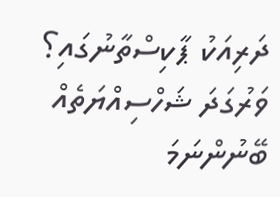ދަރިއަކު ޕާކިސްތާނުގައި؟
ވަރުގަދަ ޝަހްސިއްޔަތެއް ބޭނުންނަމަ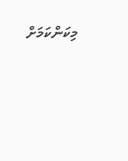މިކަންކަމަށް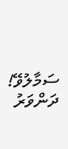ސަމާލުވޭ!
ދަންވަރު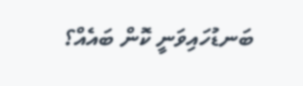ބަނޑުހައިވަނީ ކޮން ބައެއް؟